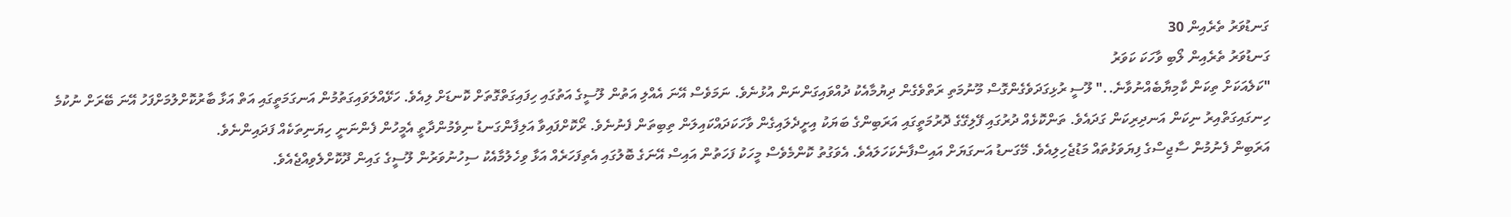ގަނޑުވަރު ތެރެއިން 30
ގަނޑުވަރު ތެރެއިން ލޯބި ވާހަކަ ކަވަރު
"ކަލެއަކަށް ތިކަން ކާމިޔާބެއްނުވާނެ.." ލޫސީ ރުޅިގަދަވެގެންގޮސް މޫނުމަތި ރަތްވެގެން ދިޔުމާއެކު ދުއްވައިގަންނަން އުޅުނެވެ. ނަމަވެސް އޭނަ އެއްލި އަތުން ލޫސީގެ އަތުގައި ހިފައިގަތްގޮތަށް ކޮނޑަށް ލިއެވެ. ހަޅޭއްލަވައިގަތުމުން އަނގަމަތީގައި އަތް އަޅާ ބާރުކޮށްލުމަށްފަހު އޭނަ ބޭރަށް ނުކުމެ ހިނގައިގަތްއިރު ނިކަން އަނދިރިކަން ގަދައެވެ. ތަންކޮޅެއް ދުރުގައި ފޭލިގޭގެ ދޮރުމަތީގައި އަރަބިންގެ ބަޔަކު އިށީދެލައިގެން ވާހަކަދައްކައިލަން ތިބިތަން ފެނުނެވެ. ރޯކޮށްފައިވާ އަލިފާންގަނޑު ނިވެމުންދާތީ އެމީހުން ފެންނަނީ ހިޔަނިތަކެއް ފަދައިންނެވެ.
އަރަބިން ފެނުމުން ސާޖިސްގެ ފިޔަވަޅުތައް މަޑުޖެހިލިއެވެ. މޭގަނޑު އަނގަޔަށް އައިސްފާނެކަހަލައެވެ. އެވަގުތު ކޮންމެވެސް މީހަކު ފަހަތުން އައިސް އޭނަގެ ބޮލުގައި އެތިފަހަރެއް އަޅާ ވިހެލުމާއެކު ސިހުނުވަރުން ލޫސީގެ ގައިން ދޫކޮށްލެވިއްޖެއެވެ.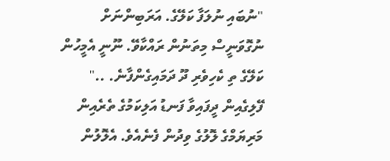"ނުބައި ނުލަފާ ކަލޭގެ. އަރަބިންނަށް ނުގޮވަނީސް މިތަނުން ރައްކާވޭ. ނޫނީ އެމީހުން ކަލޭގެ ތި ކެހިވެރި ދޫ ދަމައިގެންފާނެ. .." ފޭލިގެއިން ދީފައިވާ ފަނޑު އަލިކަމުގެ ތެރެއިން މަރިޔަމްގެ ލޮލުގެ ވިދުން ފެނެއެވެ. އެލޮލުން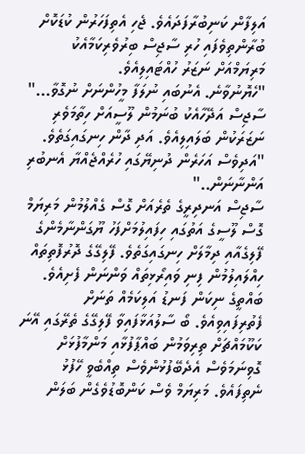އަލިފާން ކަނިބުރާފަދައެވެ. ޖެހި އެތިފަހަރުން ކުޑަކޮށް ބުރާންތިވެފައި ހުރި ސާޖިސް ބިރުވެރިކަމާއެކު މަރިޔަމްއަށް ނަޒަރު ހުއްޓައިލިއެވެ.
"ހެޔޮނުވާނެ. އެނުބައި ނުލަފާ މީހުންނަށް ނުގޮވާ..." ސާޖިސް އަދޭހާއެކު ބުނަމުން ލޫސީއަށް ހިތާމަވެރި ނަޒަރަކުން ބަލައިލިއެވެ. އަދި ދާން ހިނގައިގަތެވެ. "އަދިވެސް އަހަރެން ދުނިޔޭގައި ހުރެއްޖެއްޔާ އެނބުރި އަންނާނަން.."
ސާޖިސް އަނދިރީގެ ތެރެއަށް ގޮސް ގެއްލުމުން މަރިޔަމް ގޮސް ލޫސީގެ އަތުގައި ހިފައިލުމަށްފަހު ޔޫގަންނާމެންގެ ފޭލިގެއާއި ދިމާލަށް ހިނގައިގަތެވެ. ފޭލިގޭގެ ދޮރުފޮތިތައް ހިއްލައިލުމުން ފިނި ވައިރޯޅިތައް ވަންނަން ފެށިއެވެ. ބައްތީގެ ނިކަން ފަނޑު އަލިކަމެއް ތަނަށް ފެތުރިފައިވިއެވެ. ބޯ ސާލުއަޅާފައިވާ ފޭލިގޭގެ ތެރޭގައި އޭނަ ކަކޫމައްޗަށް ތިރިވަމުން ބައްޕާފުޅާއި މަންމާފުޅަށް ގޮވިނަމަވެސް އެދެބޭފުޅުންވެސް ތިއްބެވީ ހޭފުޅު ނެތިފައެވެ. މަރިޔަމް ވެސް ކަންބޮޑުވެގެން ބަލަން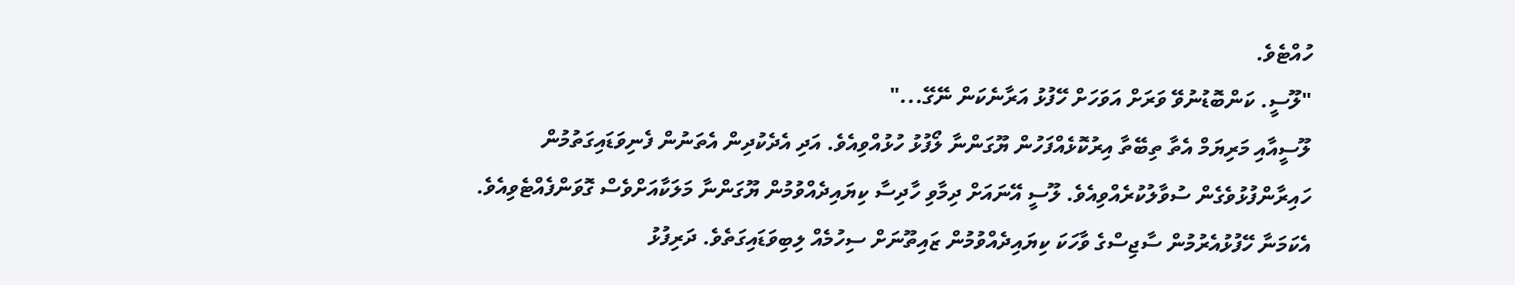ހުއްޓެވެ.
"ލޫސީ. ކަންބޮޑުނުވޭ ވަރަށް އަވަހަށް ހޭފުޅު އަރާނެކަން ނޭގޭ..."
ލޫސީއާއި މަރިޔަމް އެތާ ތިބޭތާ އިރުކޮޅެއްފަހުން ޔޫގަންނާ ލޯފުޅު ހުޅުއްވިއެވެ. އަދި އެދެކުދިން އެތަނުން ފެނިވަޑައިގަތުމުން ހައިރާންފުޅުވެގެން ސުވާލުކުރެއްވިއެވެ. ލޫސީ އޭނައަށް ދިމާވި ހާދިސާ ކިޔައިދެއްވުމުން ޔޫގަންނާ މަލަކާއަށްވެސް ގޮވަންފެއްޓެވިއެވެ. އެކަމަނާ ހޭފުޅުއެރުމުން ސާޖިސްގެ ވާހަކަ ކިޔައިދެއްވުމުން ޒައިތޫނަށް ސިހުމެއް ލިބިވަޑައިގަތެވެ. ދަރިފުޅު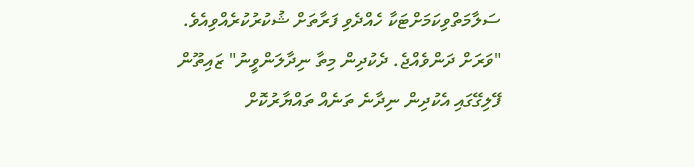ސަލާމަތްވިކަމަށްޓަކާ ހެއްދެވި ފަރާތަށް ޝުކުރުކުރެއްވިއެވެ.
"ވަރަށް ދަންވެއްޖެ. ދެކުދިން މިތާ ނިދާލަންވީނު" ޒައިތޫން ފޭލިގޭގައި އެކުދިން ނިދާނެ ތަނެއް ތައްޔާރުކޮށް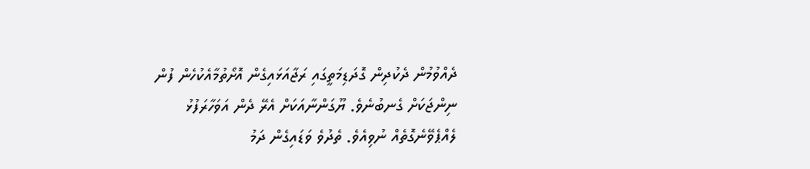ދެއްވުމުން ދެކުދިން ގޮދަޑިމަތީގައި ރަޖާއަޅައިގެން އޮށޯތުމާއެކުހެން ފުން ނިންޖަކަށް ގެނބުނެވެ. ޔޫގަންނާއަކަށް އެރޭ ދެން އަވަހާރަފުޅު ލެއްޕެވޭނެގޮތެއް ނުވިއެވެ. ތެދުވެ ވަޑައިގެން ދަމު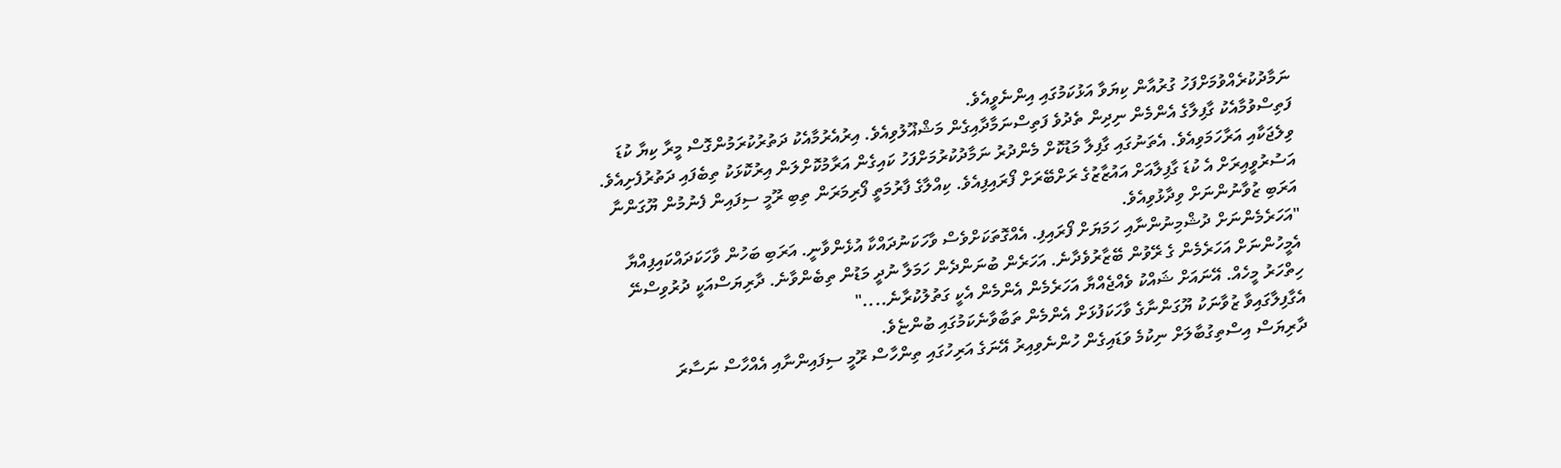ނަމާދުކުރެއްވުމަށްފަހު ގުރުއާން ކިޔަވާ އަޅުކަމުގައި އިންނެވީއެވެ.
ފަތިސްވުމާއެކު ގާފިލާގެ އެންމެން ނިދިން ތެދުވެ ފަތިސްނަމާދާއިގެން މަޝްޣޫލުވިއެވެ. އިރުއެރުމާއެކު ދަތުރުކުރަމުންގޮސް މީރާ ކިޔާ ކުޑަ ވިލެޖަކާއި އަރާހަމަވިއެވެ. އެތަނުގައި ގާފިލާ މަޑުކޮށް މެންދުރު ނަމާދުކުރުމަށްފަހު ކައިގެން އަރާމުކޮށްލަން އިރުކޮޅަކު ތިބެފައި ދަތުރުފެށިއެވެ. އަސުރުވީއިރަށް އެ ކުޑަ ގާފިލާއަށް އައުޒާޒުގެ ރަށްބޭރަށް ފޯރައިފިއެވެ. ކިއްލާގެ ފާރުމަތީ ފޯރިމަރަން ތިބި ރޫމީ ސިފައިން ފެނުމުން ޔޫގަންނާ އަރަބި ޒުވާނުންނަށް ވިދާޅުވިއެވެ.
"އަހަރެމެންނަށް ދުޝްމިނުންނާއި ހަމަޔަށް ފޯރައިފި. އެއްގޮތަކަށްވެސް ވާހަކަނުދައްކާ އުޅެންވާނީ. އަރަބި ބަހުން ވާހަކަދައްކައިފިއްޔާ އެމީހުންނަށް އަހަރެމެން ގެ ރޭވުން ބޭޒާރުވެދާނެ. އަހަރެން ބުނަންދެން ހަމަލާ ނުދީ މަޑުން ތިބެންވާނެ. ދާރިޔަސްއަކީ ދުރުވިސްނޭ ހިތްހަރު މީހެއް. އޭނައަށް ޝައްކު ވެއްޖެއްޔާ އަހަރެމެން އެންމެން އެކީ ގަތުލުކުރާނެ...."
އެގާފިލާގައިވާ ޒުވާނަކު ޔޫގަންނާގެ ވާހަކަފުޅަށް އެންމެން ތަބާވާނެކަމުގައި ބުންޏެވެ.
ދާރިޔަސް އިސްތިގުބާލަށް ނިކުމެ ވަޑައިގެން ހުންނެވިއިރު އޭނަގެ އަރިހުގައި ތިންހާސް ރޫމީ ސިފައިންނާއި އެއްހާސް ނަސާރަ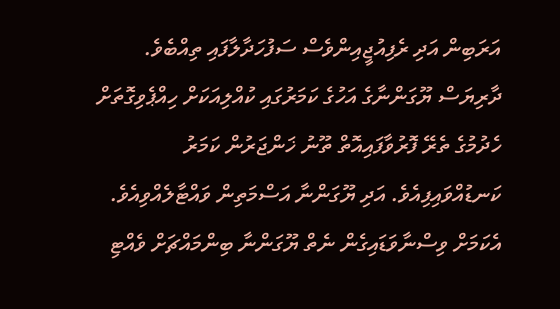އަރަބިން އަދި ރެފިއުޖީއިންވެސް ސަފުހަދާލާފައި ތިއްބެވެ. ދާރިޔަސް ޔޫގަންނާގެ އަހުގެ ކަމަރުގައި ކުއްލިއަކަށް ހިއްޕެވިގޮތަށް ހެދުމުގެ ތެރޭ ފޮރުވާފައިއޮތް ތޫނު ޚަންޖަރުން ކަމަރު ކަނޑުއްވައިފިއެވެ. އަދި ޔޫގަންނާ އަސްމަތިން ވައްޓާލެއްވިއެވެ. އެކަމަށް ވިސްނާވަޑައިގެން ނެތް ޔޫގަންނާ ބިންމައްޗަށް ވެއްޓި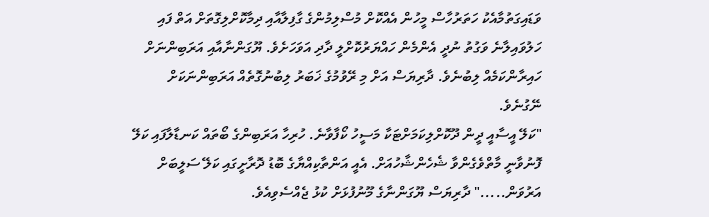ވަޑައިގަތުމާއެކު ހަތަރުހާސް މީހުން އެއްކޮށް މުސްލިމުންގެ ގާފިލާއާއި ދިމާކޮށްލިގޮތަށް އަތް ފައި ހަލުވައިލާނެ ވަގުތު ނުދީ އެންމެން ހައްޔަރުކޮށްލީ ދާދި އަވަހަށެވެ. ޔޫގަންނާއާއި އަރަބިންނަށް ހައިރާންކަމެއް ލިބުނެވެ. ދާރިޔަސް އަށް މި ރޭވުމުގެ ޚަބަރު ލިބުނުގޮތެއް އަރަބިންނަކަށް ނޭގުނެވެ.
"ކަލޭ އީސާއީ ދީން ދޫކޮށްލިކަމަށްޓަކާ މަސީހު ކޯފާވާނެ. ހުރިހާ އަރަބިންގެ ބޯތައް ކަނޑާލާފައި ކަލޭ ފޮނުވާނީ މާތްވެގެންވާ ޝެހެންޝާހުއަށް. އެއީ އަންތާކިއްޔާގެ ބޮޑު ދޮރާށީގައި ކަލޭ ސަލީބަށް އަރުވަން....." ދާރިޔަސް ޔޫގަންނާގެ މޫނުފުޅަށް ކުޅު ޖެއްސެވިއެވެ.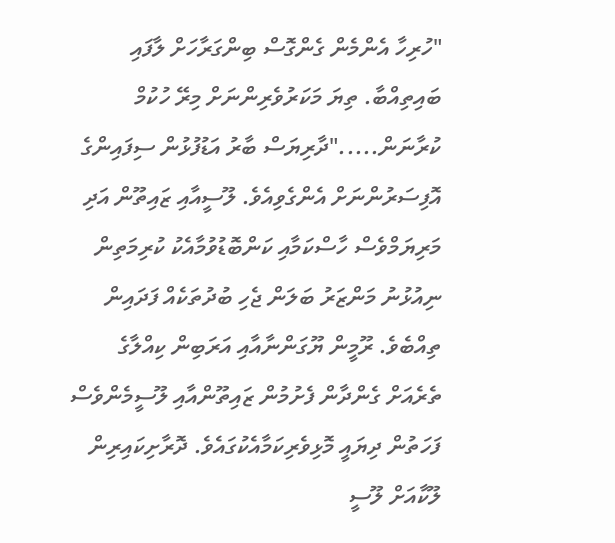"ހުރިހާ އެންމެން ގެންގޮސް ބިންގަރާހަށް ލާފައި ބައިތިއްބާ. ތިޔަ މަކަރުވެރިންނަށް މިރޭ ހުކުމް ކުރާނަން....."ދާރިޔަސް ބާރު އަޑުފުޅުން ސިފައިންގެ އޮފިސަރުންނަށް އެންގެވިއެވެ. ލޫސީއާއި ޒައިތޫން އަދި މަރިޔަމްވެސް ހާސްކަމާއި ކަންބޮޑުވުމާއެކު ކުރިމަތިން ނިއުޅުނު މަންޒަރު ބަލަން ޖެހި ބުދުތަކެއް ފަދައިން ތިއްބެވެ. ރޫމީން ޔޫގަންނާއާއި އަރަބިން ކިއްލާގެ ތެރެއަށް ގެންދާން ފެށުމުން ޒައިތޫންއާއި ލޫސީމެންވެސް ފަހަތުން ދިޔައީ މޮޅިވެރިކަމާއެކުގައެވެ. ދޮރާށިކައިރިން ލޫކާއަށް ލޫސީ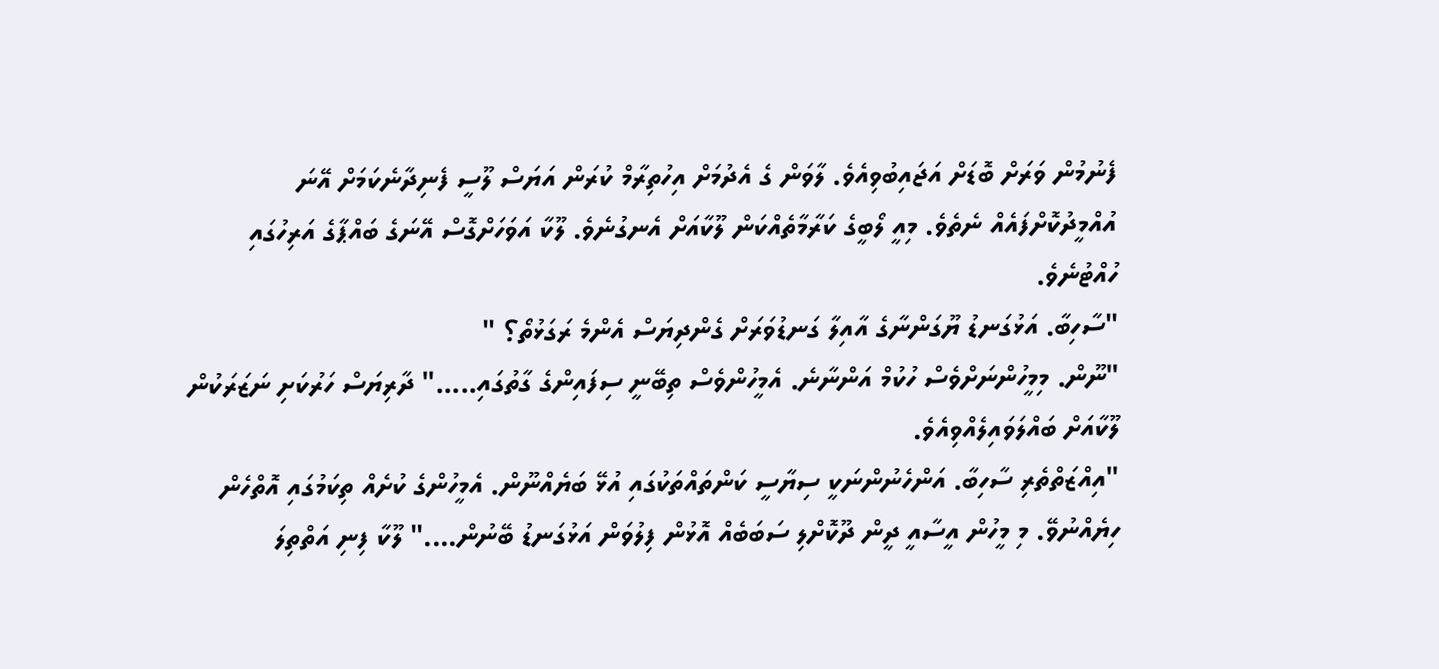ފެނުމުން ވަރަށް ބޮޑަށް އަޖައިބުވިއެވެ. ލާވަން ގެ އެދުމަށް އިހުތިރާމް ކުރަން އަޔަސް ލޫސީ ފެނިދާނެކަމަށް އޭނަ އުއްމީދުކޮށްފައެއް ނެތެވެ. މިއީ ލޯބީގެ ކަރާމާތެއްކަން ލޫކާއަށް އެނގުނެވެ. ލޫކާ އަވަހަށްގޮސް އޭނަގެ ބައްޕާގެ އަރިހުގައި ހުއްޓުނެވެ.
"ސާހިބާ. އަޅުގަނޑު ޔޫގަންނާގެ އާއިލާ ގަނޑުވަރަށް ގެންދިޔަސް އެންމެ ރަގަޅުތޯ؟ "
"ނޫން. މިމީހުންނަށްވެސް ހުކުމް އަންނާނެ. އެމީހުންވެސް ތިބޭނީ ސިފައިންގެ ގާތުގައި....." ދާރިޔަސް ހަރުކަށި ނަޒަރަކުން ލޫކާއަށް ބައްލަވައިލެއްވިއެވެ.
"އިއްޒަތްތެރި ސާހިބާ. އަންހެނުންނަކީ ސިޔާސީ ކަންތައްތަކުގައި އުޅޭ ބަޔެއްނޫން. އެމީހުންގެ ކުށެއް ތިކަމުގައި އޮތްހެން ހިޔެއްނުވޭ. މި މީހުން އީސާއީ ދީން ދޫކޮށްލި ސަބަބެއް އޮޅުން ފިލުވަން އަޅުގަނޑު ބޭނުން...." ލޫކާ ފިނި އަތްތިލަ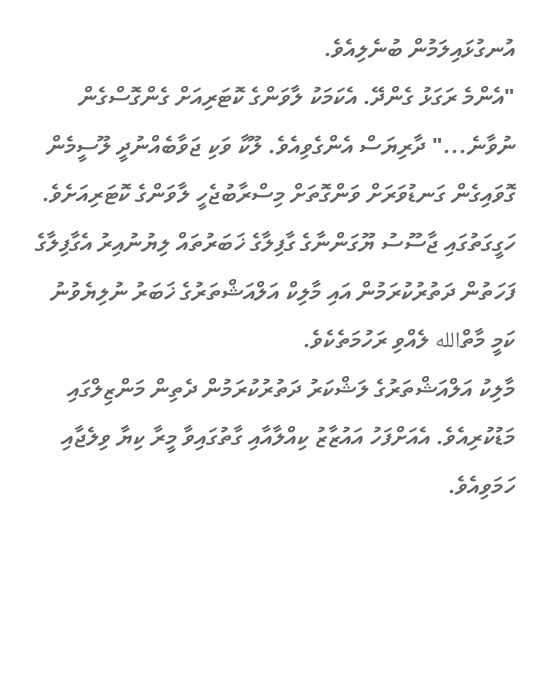އުނގުޅައިލަމުން ބުނެލިއެވެ.
"އެންމެ ރަގަޅު ގެންދޭ. އެކަމަކު ލާވަންގެ ކޮޓަރިއަށް ގެންގޮސްގެން ނުވާނެ..." ދާރިޔަސް އެންގެވިއެވެ. ލޫކާ ވަކި ޖަވާބެއްނުދީ ލޫސީމެން ގޮވައިގެން ގަނޑުވަރަށް ވަންގޮތަށް މިސްރާބުޖެހީ ލާވަންގެ ކޮޓަރިއަށެވެ.
ހަގީގަތުގައި ޖާސޫސު ޔޫގަންނާގެ ގާފިލާގެ ޚަބަރުތައް ލިޔުނުއިރު އެގާފިލާގެ ފަހަތުން ދަތުރުކުރަމުން އައި މާލިކް އަލްއަޝްތަރުގެ ޚަބަރު ނުލިޔެވުނު ކަމީ މާތްالله ލެއްވި ރަހުމަތެކެވެ.
މާލިކު އަލްއަޝްތަރުގެ ލަޝްކަރު ދަތުރުކުރަމުން ދެތިން މަންޒިލްގައި މަޑުކުރިއެވެ. އެއަށްފަހު އައުޒާޒު ކިއްލާއާއި ގާތުގައިވާ މީރާ ކިޔާ ވިލެޖާއި ހަމަވިއެވެ.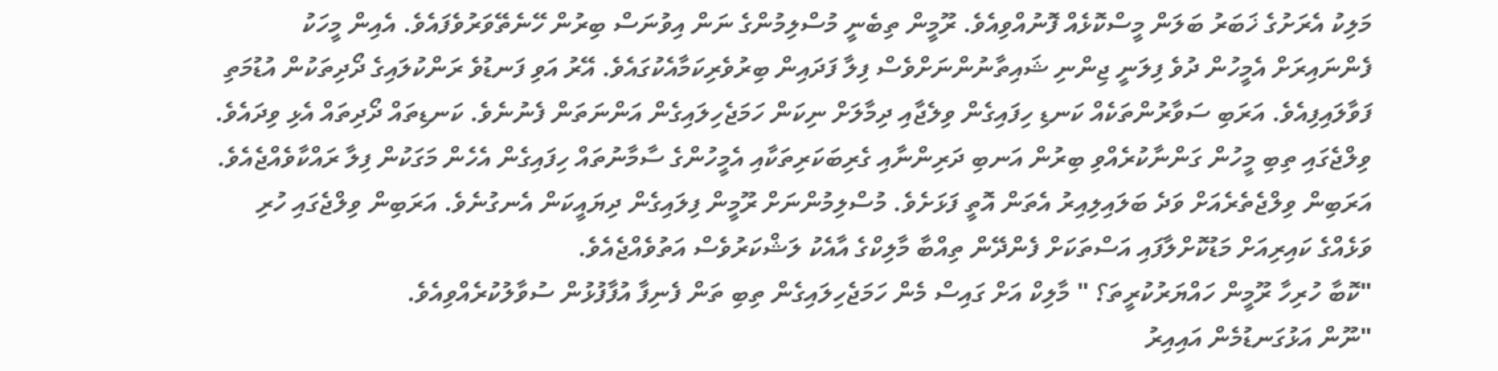މަލިކު އެރަށުގެ ޚަބަރު ބަލަން މީސްކޮޅެއް ފޮނުއްވިއެވެ. ރޫމީން ތިބެނީ މުސްލިމުންގެ ނަން އިވުނަސް ބިރުން ހޭނެތޭވަރުވެފައެވެ. އެއިން މީހަކު ފެންނައިރަށް އެމީހުން ދުވެ ފިލަނީ ޖިންނި ޝައިތާނުންނަށްވެސް ފިލާ ފަދައިން ބިރުވެރިކަމާއެކުގައެވެ. އޭރު އަވި ފަނޑުވެ ރަންކުލައިގެ ދޯދިތަކުން އުޑުމަތި ފަވާލައިފިއެވެ. އަރަބި ސަވާރުންތަކެއް ކަނޑި ހިފައިގެން ވިލެޖާއި ދިމާލަށް ނިކަން ހަމަޖެހިލައިގެން އަންނަތަން ފެނުނެވެ. ކަނޑިތައް ދޯދިތައް އެޅި ވިދައެވެ. ވިލްޖެގައި ތިބި މީހުން ގަންނާކުރެއްވި ބިރުން އަނބި ދަރިންނާއި ގެރިބަކަރިތަކާއި އެމީހުންގެ ސާމާނުތައް ހިފައިގެން އެހެން މަގަކުން ފިލާ ރައްކާވެއްޖެއެވެ. އަރަބިން ވިލްޖެތެރެއަށް ވަދެ ބަލައިލިއިރު އެތަން އޮތީ ފަޅަށެވެ. މުސްލިމުންނަށް ރޫމީން ފިލައިގެން ދިޔައީކަން އެނގުނެވެ. އަރަބިން ވިލްޖެގައި ހުރި ވަޅެއްގެ ކައިރިއަށް މަޑުކޮށްލާފައި އަސްތަކަށް ފެންދޭން ތިއްބާ މާލިކްގެ އާއެކު ލަޝްކަރުވެސް އަތުވެއްޖެއެވެ.
"ކޮބާ ހުރިހާ ރޫމީން ހައްޔަރުކުރީތަ؟ " މާލިކް އަށް ގައިސް މެން ހަމަޖެހިލައިގެން ތިބި ތަން ފެނިފާ އުފާފުޅުން ސުވާލުކުރެއްވިއެވެ.
"ނޫން އަޅުގަނޑުމެން އައިއިރު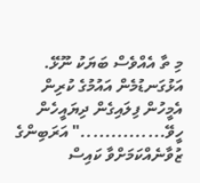މި ތާ އެއްވެސް ބަޔަކު ނޫޅޭ. އަޅުގަނޑުމެން އައުމުގެ ކުރިން އެމީހުން ފިލައިގެން ދިޔައީހެން ހީވޭ.............." އަރަބިންގެ ޒުވާނެއްކަމަށްވާ ކައިސް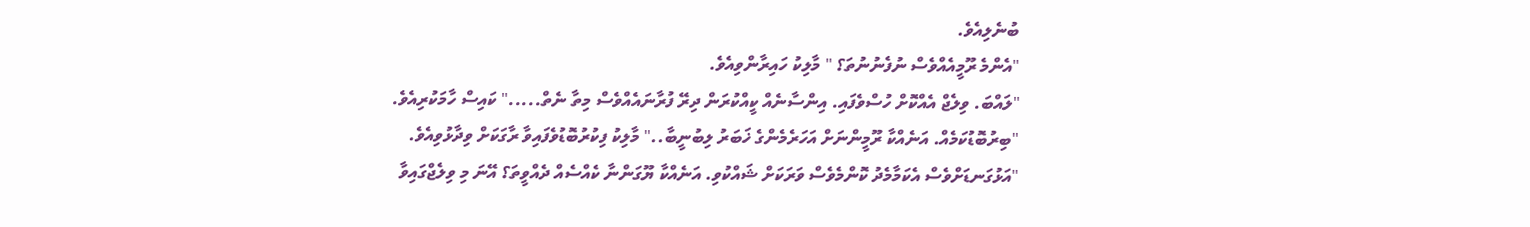ބުނެލިއެވެ.
"އެންމެ ރޫމީއެއްވެސް ނުފެނުނުތަ؟ " މާލިކު ހައިރާންވިއެވެ.
"ލައްބަ. ވިލެޖް އެއްކޮށް ހުސްވެފައި. އިންސާނެއް ކީއްކުރަން ދިރޭ ފުރާނައެއްވެސް މިތާ ނެތް....." ކައިސް ހާމަކުރިއެވެ.
"ބިރުބޮޑުކަމެއް. އަނެއްކާ ރޫމީންނަށް އަހަރެމެންގެ ޚަބަރު ލިބުނީބާ.." މާލިކު ފިކުރުބޮޑުވެފައިވާ ރާގަކަށް ވިދާޅުވިއެވެ.
"އަޅުގަނޑަށްވެސް އެކަމާމެދު ކޮންމެވެސް ވަރަކަށް ޝައްކުވި. އަނެއްކާ ޔޫގަންނާ ކެއްސެއް ދެއްވީތަ؟ އޭނަ މި ވިލެޖްގައިވާ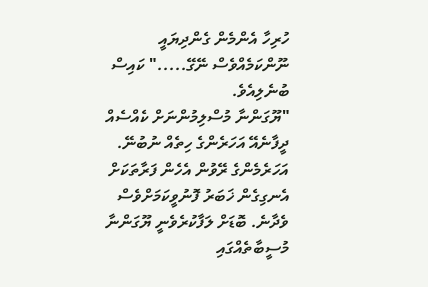ހުރިހާ އެންމެން ގެންދިޔައީ ނޫންކަމެއްވެސް ނޭގޭ....." ކައިސް ބުނެލިއެވެ.
"ޔޫގަންނާ މުސްލިމުންނަށް ކެއްސެއް ދީފާނެއޭ އަހަރެންގެ ހިތެއް ނުބުނޭ. އަހަރެމެންގެ ރޭވުން އެހެން ފަރާތަކަށް އެނގިގެން ޚަބަރު ފޮނުވީކަމަށްވެސް ވެދާނެ. ބޮޑަށް ލަފާކުރެވެނީ ޔޫގަންނާ މުސީބާތެއްގައި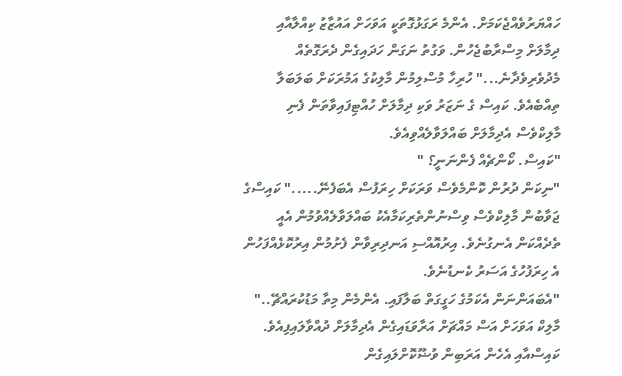ހައްޔަރުވެއްޖެކަމަށް. އެންމެ ރަގަޅުގޮތަކީ އަވަހަށް އައުޒާޒު ކިއްލާއާއި ދިމާލަށް މިސްރާބުޖެހުން. ވަގުތު ނަގަން ހަދައިގެން ދެރަގޮތެއް މެދުވެރިވެދާނެ..." ހުރިހާ މުސްލިމުން މާލިކުގެ އަމުރަކަށް ބަލަބަލާ ތިއްބެއެވެ. ކައިސް ގެ ނަޒަރު ވަކި ދިމާލަށް ހުއްޓިފައިވާތަން ފެނި މާލިކްވެސް އެދިމާލަށް ބައްލަވާލެއްވިއެވެ.
"ކައިސް. ކޯންޗެއް ފެންނަނީ؟ "
"ނިކަން ދުރުން ކޮންމެވެސް ވަރަކަށް ހިރަފުސް އެބަފެނޭ....." ކައިސްގެ ޖަވާބުން މާލިކްވެސް ވިސްނުންތެރިކަމާއެކު ބައްލަވާލެއްވުމުން އެއީ ތެދެއްކަން އެނގުނެވެ. އިރުއޮއްސި އަނދިރިވާން ފެށުމުން އިރުކޮޅެއްފަހުން އެ ހިރަފުހުގެ އަސަރު ކެނޑުނެވެ.
"އެބައަންނަން އެކަމުގެ ހަގީގަތް ބަލާފައި. އެންމެން މިތާ މަޑުކުރައްޗޭ.." މާލިކް އަވަހަށް އަސް މައްޗަށް އަރާވަޑައިގެން އެދިމާލަށް ދުއްވާލައިފިއެވެ. ކައިސްއާއި އެހެން އަރަބިން ވުޟޫކޮށްލައިގެން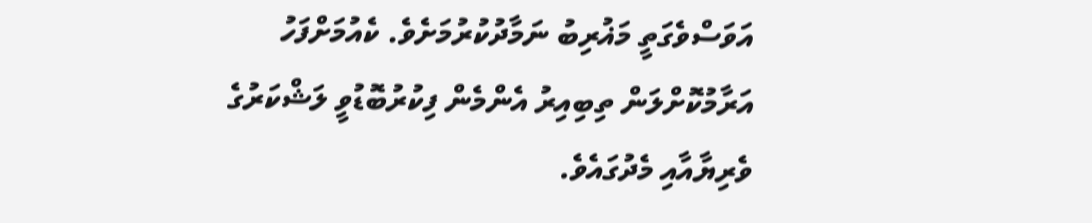އަވަސްވެގަތީ މަޣުރިބު ނަމާދުކުރުމަށެވެ. ކެއުމަށްފަހު އަރާމުކޮށްލަން ތިބިއިރު އެންމެން ފިކުރުބޮޑުވީ ލަޝްކަރުގެ ވެރިޔާއާއި މެދުގައެވެ.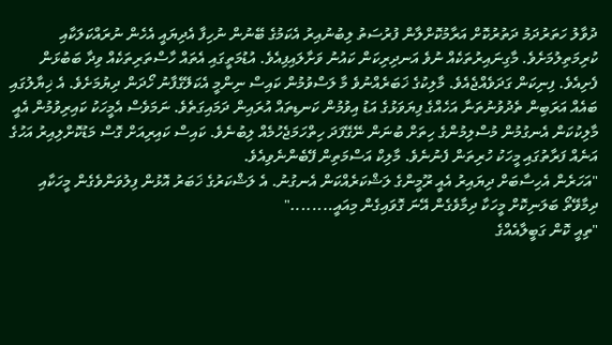ދުވާލު ހަތަރުދަމު ދަތުރުކޮށް އަރާމުކޮށްލާން ފުރުސަތު ލިބުނުއިރު އެކަމުގެ ބޭނުން ނުހިފާ އެދިޔައީ އެހެން ނުރައްކަލަކާއި ކުރިމަތިލުމަށެވެ. މާގިނައިރުތަކެއް ނުވެ އަނދިރިކަން ކައުނު ވަށާލައިފިއެވެ. އުޑުމަތީގައި އެތައް ހާސްތަރިތަކެއް ވިދާ ބަބުޅަން ފެށިއެވެ. ފިނިކަން ގަދަވެއްޖެއެވެ. މާލިކުގެ ޚަބަރެއްނުވެ މާ ލަސްވުމުން ކައިސް ނިންމީ އެކަލޭގެފާނު ހޯދަން ދިޔުމަށެވެ. އެ ޚިޔާލުގައި ބައެއް އަރަބިން ތެދުވުނުތަނާ އަހެއްގެ ފިޔަވަޅުގެ އަޑު އިވުމުން ކަނޑިތައް އުރައިން ދަމައިގަތެވެ. ނަމަވެސް އެމީހަކު ކައިރިވުމުން އެއީ މާލިކުކަން އެނގުމުން މުސްލިމުންގެ ހިތަށް ބުނަން ނޭގޭފަދަ ހިތްހަމަޖެހުމެއް ލިބުނެވެ. ކައިސް ކައިރިއަށް ގޮސް މަޑުކޮށްލިއިރު އަހުގެ އަނެއް ފަރާތުގައި މީހަކު ހުރިތަން ފެނުނެވެ. މާލިކް އަސްމަތިން ފޭބެންނެވިއެވެ.
"އަހަރެން އެހިސާބަށް ދިޔައިރު އެއީ ރޫމީންގެ ލަޝްކަރެއްކަން އެނގުނު. އެ ލަޝްކަރުގެ ޚަބަރު އޮޅުން ފިލުވަންވެގެން މީހަކާއި ދިމާވޭތޯ ބަލަނިކޮށް މީހަކާ ދިމާވެގެން އޭނަ ގޮވައިގެން މިއައީ........"
"ތިއީ ކޮން ގަބީލާއެއްގެ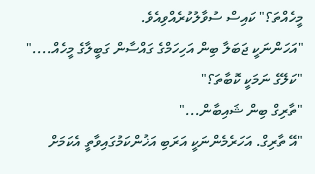މީހެއްތަ؟" ކައިސް ސުވާލުކުރެއްވިއެވެ.
"އަހަންނަކީ ޖަބަލާ ބިން އަހިހަމްގެ ގައްސާން ގަބީލާގެ މީހެއް...."
"ކަލޭގެ ނަމަކީ ކޮބާތަ؟"
"ތާރިގް ބިން ޝައިބާން..."
"އޭ ތާރިގް. އަހަރެމެންނަކީ އަރަބި އަޚުންކަމުގައިވާތީ އެކަމަށް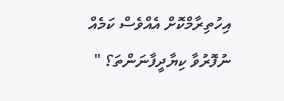އިހުތިރާމްކޮށް އެއްވެސް ކަމެއް ނުފޮރުވާ ކިޔާދީފާނަންތަ؟ "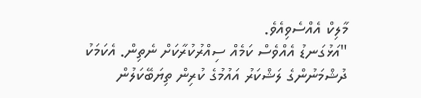މާލިކް އެއްސެވިއެވެ.
"އަޅުގަނޑު އެއްވެސް ކަމެއް ސިއްރުކުރާކަށް ނެތިން. އެކަމަކު ދުޝްމަނުންގެ ލަޝްކަރު އައުމުގެ ކުރިން ތިޔަބޭކަލުން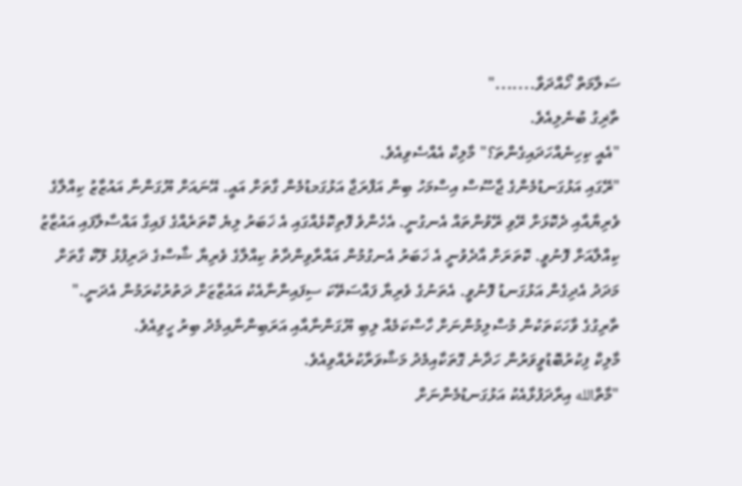ސަލާމަތް ހޯއްދަވާ......."
ތާޜިގު ބުނެލިއެވެ.
"އެއީ ކިހިނެއްހަދައިގެންތަ؟" މާލިކް އެއްސެވިއެވެ.
"ރޭގައި އަޅުގަނޑުމެންގެ ޖާސޫސް އިސްމަހު ބިން އަފްރަޖާ އަޅުގަމޑުމެން ގާތަށް އައީ. އޭނައަށް ޔޫގަންނާ އައުޒާޒު ކިއްލާގެ ވެރިޔާއާއި ދެކޮޅަށް ރޭވި ރޭވުންތައް އެނގުނީ. އެހެންވެ ފޮތިކޮޅެއްގައި އެ ޚަބަރު ލިޔެ ކޮތަރެއްގެ ފައިގާ އައްސާލާފައި އައުޒާޒު ކިއްލާއަށް ފޮނުވީ. ކޮތަރަށް އާދެވުނީ އެ ޚަބަރު އެނގުމުން އައްރާވިންދާތު ކިއްލާގެ ވެރިޔާ ޝާސްގެ ދަރިފުޅު ލޫކް ގާތަށް މަދަދު އެދިގެން އަޅުގަނޑު ފޮނުވީ. އެތަނުގެ ވެރިޔާ ފައްސަތޭކަ ސިފައިންނާއެކު އައުޒާޒަށް ދަތުރުކުރަމުން އެދަނީ." ތާރިގުގެ ވާހަކަތަކުން މުސްލިމުންނަށް ހާސްކަމެއް ލިބި ޔޫގަންނާއާއި އަރަބިންނާއިމެދު ބިރު ހީވިއެވެ.
މާލިކް ފިކުރުބޮޑުވީވަރުން ހަދާނެ ގޮތަކާއިމެދު މަޝްވަރާކުރެއްވިއެވެ.
"މާތްالله އިރާދަފުޅާއެކު އަޅުގަނޑުމެންނަށް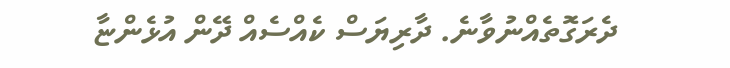ދެރަގޮތެއްނުވާނެ. ދާރިޔަސް ކެއްސެއް ދޭން އުޅެންޏާ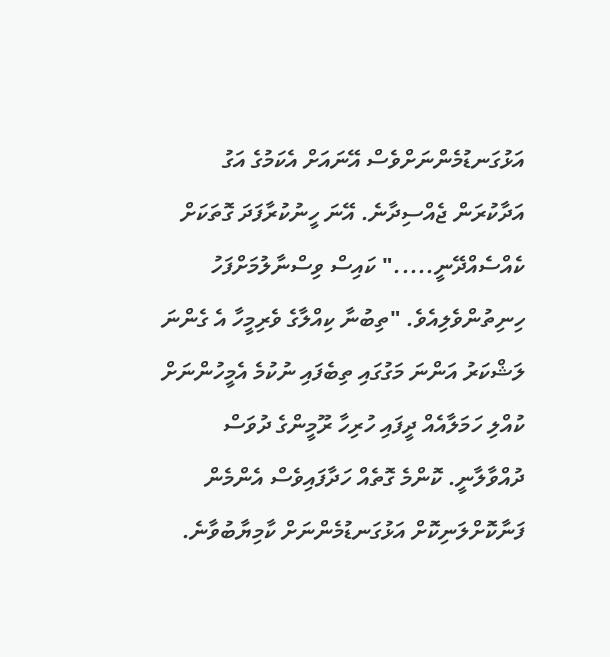އަޅުގަނޑުމެންނަށްވެސް އޭނައަށް އެކަމުގެ އަގު އަދާކުރަން ޖެއްސިދާނެ. އޭނަ ހީނުކުރާފަދަ ގޮތަކަށް ކެއްސެއްދޭނީ....." ކައިސް ވިސްނާލުމަށްފަހު ހިނިތުންވެލިއެވެ. "ތިބުނާ ކިއްލާގެ ވެރިމީހާ އެ ގެންނަ ލަޝްކަރު އަންނަ މަގުގައި ތިބެފައި ނުކުމެ އެމީހުންނަށް ކުއްލި ހަމަލާއެއް ދީފައި ހުރިހާ ރޫމީންގެ ދުވަސް ދުއްވާލާނީ. ކޮންމެ ގޮތެއް ހަދާފައިވެސް އެންމެން ފަނާކޮށްލަނިކޮށް އަޅުގަނޑުމެންނަށް ކާމިޔާބުވާނެ.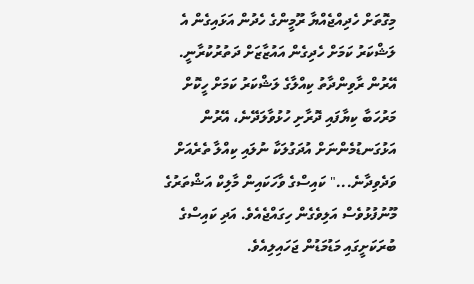މިގޮތަށް ހެދިއްޖެއްޔާ ރޫމީންގެ ހެދުން އަޅައިގެން އެ ލަޝްކަރު ކަމަށް ހެދިގެން އައުޒާޒަށް ދަތުރުކުރާނީ. އޭރުން ރާވިންދާތު ކިއްލާގެ ލަޝްކަރު ކަމަށް ހީކޮށް މަރުހަބާ ކިޔާފައި ދޮރާށި ހުޅުވާލަދޭނެ، އޭރުން އަޅުގަނޑުމެންނަށް އުދަގުލަކާ ނުލައި ކިއްލާ ތެރެއަށް ވަދެވިދާނެ..." ކައިސްގެ ވާހަކައިން މާލިކް އަޝްތަރުގެ މޫނުފުޅުވެސް އަލިވެގެން ހިގައްޖެއެވެ. އަދި ކައިސްގެ ބުރަކަށީގައި މަޑުމަޑުން ޖަހައިލިއެވެ.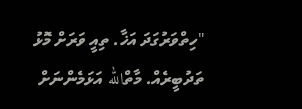"ހިތްވަރުގަދަ އަޚާ. ތިއީ ވަރަށް މޮޅު ތަދުބީރެއް. މާތްالله އަޅަމެންނަށް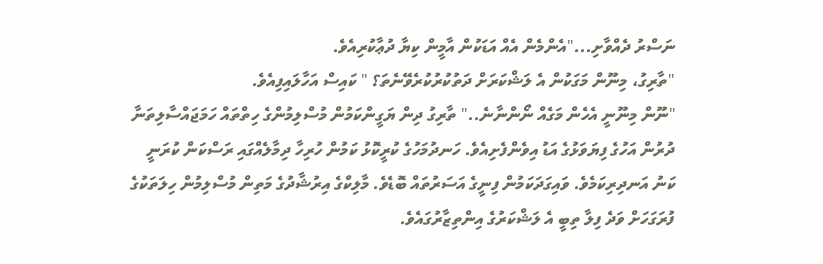ނަސްރު ދެއްވާށި..."އެންމެން އެއް އަޑަކުން އާމީން ކިޔާ ދުޢާކުރިއެވެ.
"ތާރިގު، މިނޫން މަގަކުން އެ ލަޝްކަރަށް ދަތުކުރުކުރެވޭނެތަ؟ " ކައިސް އަހާލައިފިއެވެ.
"ނޫން މިނޫނީ އެހެން މަގެއް ނޯންނާނެ.." ތާރިގު ދިން ޔަގީންކަމުން މުސްލިމުންގެ ހިތްތައް ހަމަޖައްސާލިތަނާ ދުރުން އަހުގެ ފިޔަވަޅުގެ އަޑު އިވެންފެށިއެވެ. ހަނދުމަހުގެ ކުރީކޮޅު ކަމުން ހުރިހާ ދިމާލެއްގައި ރަސްކަން ކުރަނީ ކަނު އަނދިރިކަމެވެ. ވައިގަދަކަމުން ފިނީގެ އަސަރުތައް ބޮޑެވެ. މާލިކްގެ އިރުޝާދުގެ މަތިން މުސްލިމުން ހިލަތަކުގެ ފުރަގަހަށް ވަދެ ފިލާ ތިބީ އެ ލަޝްކަރުގެ އިންތިޒާރުގައެވެ.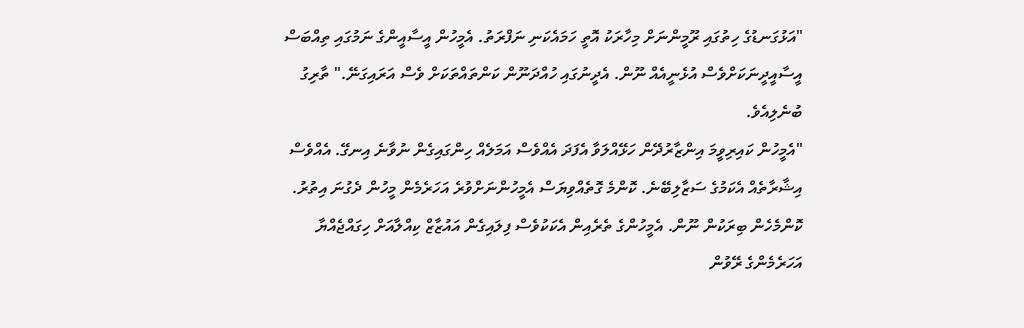"އަޅުގަނޑުގެ ހިތުގައި ރޫމީންނަށް މިހާރަކު އޮތީ ހަމައެކަނި ނަފްރަތު. އެމީހުން އީސާއީންގެ ނަމުގައި ތިއްބަސް އީސާއީދީނަކަށްވެސް އުޅެނީއެއް ނޫން. އެދީނުގައި ހުއްދަނޫން ކަންތައްތަކަށް ވެސް އަރައިގަނޭ." ތާރިގު ބުނެލިއެވެ.
"އެމީހުން ކައިރިވީމަ އިންޒާރުދޭން ހަޅޭއްލަވާ އެފަދަ އެއްވެސް އަމަލެއް ހިންގައިގެން ނުވާނެ އިނގޭ. އެއްވެސް އިޝާރާތެއް އެކަމުގެ ސަޒާލިބޭނެ. ކޮންމެ ގޮތެއްވިޔަސް އެމީހުންނަށްވުރެ އަހަރެމެން މީހުން ދެގުނަ އިތުރު. ކޮންމެހެން ބިރަކުން ނޫން. އެމީހުންގެ ތެރެއިން އެކަކުވެސް ފިލައިގެން އައުޒާޒް ކިއްލާއަށް ހިގައްޖެއްޔާ އަހަރެމެންގެ ރޭވުން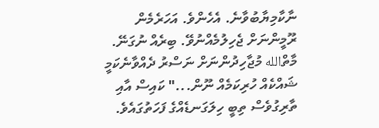ނާކާމިޔާބުވާނެ. އެހެންވެ. އަހަރެމެން ރޫމީންނަށް ޖެހިލުމެއްނުވޭ. ބިރެއް ނުގަނޭ. މާތްالله މުޖާހިދުންނަށް ނަސްރު ދެއްވާނެކަމީ ޝައްކެއް ހުރިކަމެއް ނޫން..." ކައިސް އާއި ތާރިގުވެސް ތިބީ ހިލަގަނޑެއްގެ ފަހަތުގައެވެ.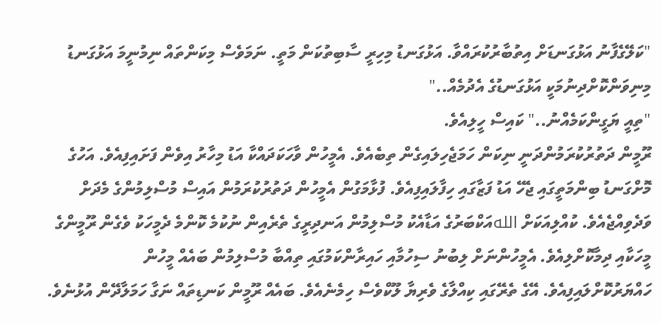"ކަލޭގެފާނު އަޅުގަނޑަށް އިތުބާރުކުރައްވާ. އަޅުގަނޑު މިހިރީ ސާބިތުކަން މަތީ. ނަމަވެސް މިކަންތައް ނިމުނީމަ އަޅުގަނޑު މިނިވަންކޮށްދިނުމަކީ އަޅުގަނޑުގެ އެދުމެއް.."
"ތިއީ ޔަގީންކަމެއްނު.." ކައިސް ހީލިއެވެ.
ރޫމީން ދަތުރުކުރަމުންދަނީ ނިކަން ހަމަޖެހިލައިގެން ތިބެއެވެ. އެމީހުން ވާހަކަދައްކާ އަޑު މިހާރު އިވެން ފަށައިފިއެވެ. އަހުގެ މޮށްގަނޑު ބިންމަތީގައި ޖެހޭ އަޑު ފަޒާގައި ހިފާލައިފިއެވެ. ފުޅާމަގުން އެމީހުން ދަތުރުކުރަމުން އައިސް މުސްލިމުންގެ މެދަށް ވަދެވިއްޖެއެވެ. ކުއްލިއަކަށް اللهއަކްބަރުގެ އަޑާއެކު މުސްލިމުން އަނދިރީގެ ތެރެއިން ނުކުމެ ކޮންމެ ދެމީހަކު ވެގެން ރޫމީންގެ މީހަކާއި ދިމާކޮށްލިއެވެ. އެމީހުންނަށް ލިބުނު ސިހުމާއި ހައިރާންކަމުގައި ތިއްބާ މުސްލިމުން ބައެއް މީހުން ހައްޔަރުކޮށްލައިފިއެވެ. އޭގެ ތެރޭގައި ކިއްލާގެ ވެރިޔާ ލޫކްވެސް ހިމެނެއެވެ. ބައެއް ރޫމީން ކަނޑިތައް ނަގާ ހަމަލާދޭން އުޅުނެވެ.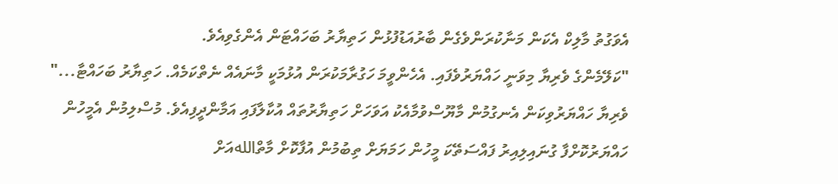އެވަގުތު މާލިކް އެކަން މަނާކުރަންވެގެން ބާރުއަޑުފުޅުން ހަތިޔާރު ބަހައްޓަން އެންގެވިއެވެ.
"ކަލޭމެންގެ ވެރިޔާ މިވަނީ ހައްޔަރުވެފައި. އެހެންވީމަ ހަގުރާމަކުރަން އުޅުމަކީ މާނައެއް ނެތްކަމެއް. ހަތިޔާރު ބަހައްޓާ..."
ވެރިޔާ ހައްޔަރުވިކަން އެނގުމުން މާޔޫސްވުމާއެކު އަވަހަށް ހަތިޔާރުތައް އުކާލާފައި އަމާންދީފިއެވެ. މުސްލިމުން އެމީހުން ހައްޔަރުކޮށްފާ ގުނައިލިއިރު ފައްސަތޭކަ މީހުން ހަމަޔަށް ތިބުމުން އުފާކޮށް މާތްاللهއަށް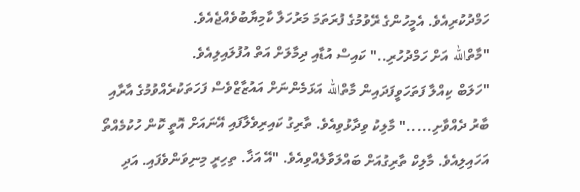ހަމްދުކުރިއެވެ. އެމީހުންގެ ރޭވުމުގެ ފުރަތަމަ މަރުހަލާ ކާމިޔާބުވެއްޖެއެވެ.
"މާތްالله އަށް ހަމްދުހުރި.." ކައިސް އުޑާއި ދިމާލަށް އަތް އުފުލައިލިއެވެ.
"ހަލަބް ކިއްލާ ފަތަހަވީފަދައިން މާތްالله އަޅަމެންނަށް އައުޒާޒްވެސް ފަހަތަކުރެއްވުމުގެ އާރާއި ބާރު ދެއްވާށި....." މާލިކު ވިދާޅުވިއެވެ. ތާރިގު ކައިރިވެލާފައި އޭނައަށް އޮތީ ކޮން ހުކުމެއްތޯ އަހައިލިއެވެ. މާލިކް ތާރިގުއަށް ބައްލަވާލެއްވިއެވެ. "އޭ އަޚާ. ތިހިރީ މިނިވަންވެފައި. އަދި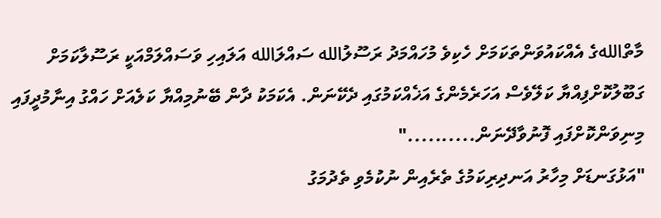މާތްاللهގެ އެއްކައުވަންތަކަމަށް ހެކިވެ މުހައްމަދު ރަސޫލުالله ސައްލަالله އަލައިހި ވަސައްލަމްއަކީ ރަސޫލާކަމަށް ގަބޫލުކޮށްފިއްޔާ ކަލޭވެސް އަހަރެމެންގެ އަޚެއްކަމުގައި ދެކޭނަން. އެކަމަކު ދާން ބޭނުމިއްޔާ ކަލެއަށް ހައްގު އިނާމުދީފައި މިނިވަންކޮށްފައި ފޮނުވާދޭނަން.........."
"އަޅުގަނޑަށް މިހާރު އަނދިރިކަމުގެ ތެރެއިން ނުކުމެވި ތެދުމަގު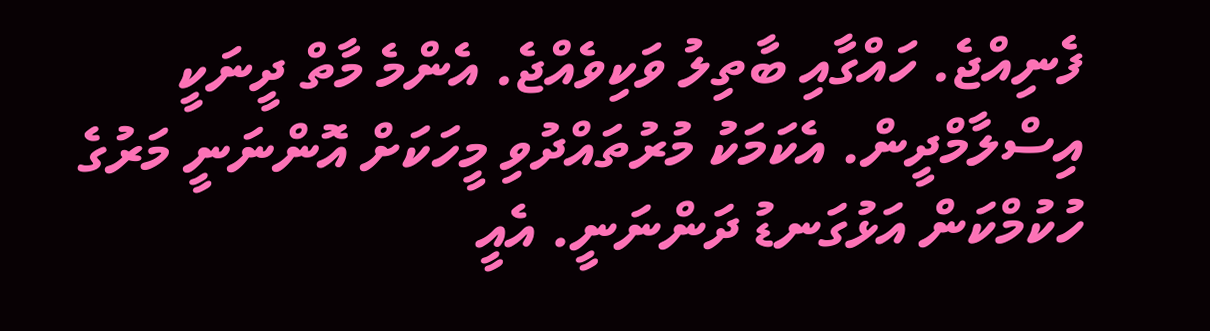ފެނިއްޖެ. ހައްގާއި ބާތިލު ވަކިވެއްޖެ. އެންމެ މާތް ދީނަކީ އިސްލާމްދީން. އެކަމަކު މުރުތައްދުވި މީހަކަށް އޮންނަނީ މަރުގެ ހުކުމްކަން އަޅުގަނޑު ދަންނަނީ. އެއީ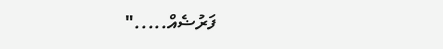ފަރުޟެއް....."